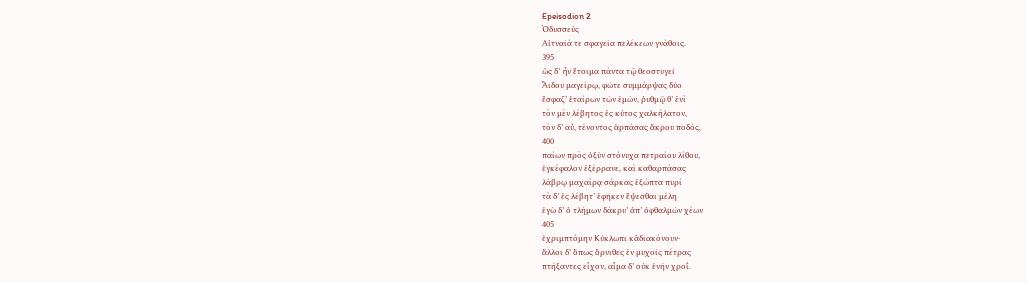Epeisodion 2
Ὀδυσσεύς
Αἰτναῖά τε σφαγεῖα πελέκεων γνάθοις.
395
ὡς δ’ ἦν ἕτοιμα πάντα τῷ θεοστυγεῖ
Ἅιδου μαγείρῳ, φῶτε συμμάρψας δύο
ἔσφαζ’ ἑταίρων τῶν ἐμῶν, ῥυθμῷ θ’ ἐνὶ
τὸν μὲν λέβητος ἐς κύτος χαλκήλατον,
τὸν δ’ αὖ, τένοντος ἁρπάσας ἄκρου ποδός,
400
παίων πρὸς ὀξὺν στόνυχα πετραίου λίθου,
ἐγκέφαλον ἐξέρρανε, καὶ καθαρπάσας
λάβρῳ μαχαίρᾳ σάρκας ἐξώπτα πυρί
τὰ δ’ ἐς λέβητ’ ἐφῆκεν ἕψεσθαι μέλη
ἐγὼ δ’ ὁ τλήμων δάκρυ’ ἀπ’ ὀφθαλμῶν χέων
405
ἐχριμπτόμην Κύκλωπι κἀδιακόνουν·
ἅλλοι δ’ ὅπως ὄρνιθες ἐν μυχοῖς πέτρας
πτήξαντες εἶχον, αἷμα δ’ οὐκ ἐνῆν χροΐ.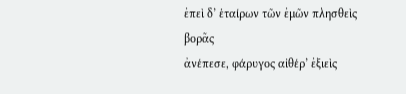ἐπεὶ δ’ ἑταίρων τῶν ἐμῶν πλησθεὶς βορᾶς
ἀνέπεσε, φάρυγος αἰθέρ’ ἐξιεὶς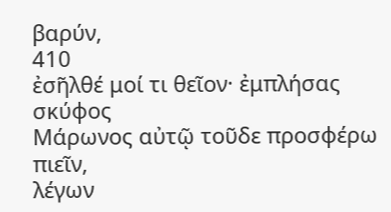βαρύν,
410
ἐσῆλθέ μοί τι θεῖον· ἐμπλήσας σκύφος
Μάρωνος αὐτῷ τοῦδε προσφέρω πιεῖν,
λέγων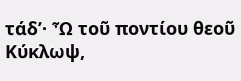τάδ’· Ὦ τοῦ ποντίου θεοῦ Κύκλωψ,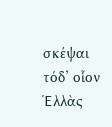σκέψαι τόδ’ οἷον Ἑλλὰς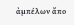ἀμπέλων ἄπο